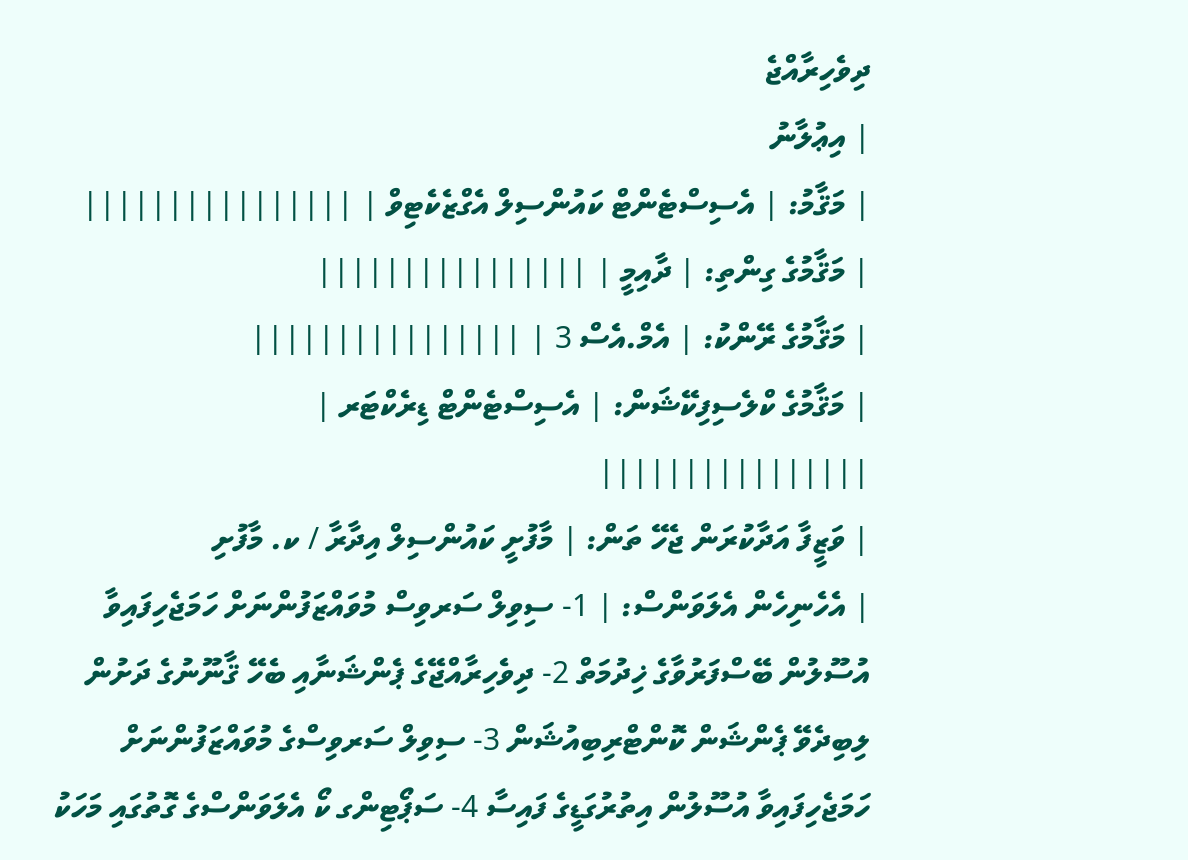ދިވެހިރާއްޖެ
| އިޢުލާނު
| މަޤާމު: | އެސިސްޓެންޓް ކައުންސިލް އެގްޒެކެޓިވް | ||||||||||||||||
| މަޤާމުގެ ގިންތި: | ދާއިމީ | ||||||||||||||||
| މަޤާމުގެ ރޭންކު: | އެމް.އެސް 3 | ||||||||||||||||
| މަޤާމުގެ ކްލެސިފިކޭޝަން: | އެސިސްޓެންޓް ޑިރެކްޓަރ | ||||||||||||||||
| ވަޒީފާ އަދާކުރަން ޖެހޭ ތަން: | މާފުށީ ކައުންސިލް އިދާރާ / ކ. މާފުށި
| އެހެނިހެން އެލަވަންސް: | 1- ސިވިލް ސަރވިސް މުވައްޒަފުންނަށް ހަމަޖެހިފައިވާ އުސޫލުން ބޭސްފަރުވާގެ ޚިދުމަތް 2- ދިވެހިރާއްޖޭގެ ޕެންޝަނާއި ބެހޭ ޤާނޫނުގެ ދަށުން ލިބިދެވޭ ޕެންޝަން ކޮންޓްރިބިއުޝަން 3- ސިވިލް ސަރވިސްގެ މުވައްޒަފުންނަށް ހަމަޖެހިފައިވާ އުސޫލުން އިތުރުގަޑީގެ ފައިސާ 4- ސަޕޯޓިންގ ކޯ އެލަވަންސްގެ ގޮތުގައި މަހަކު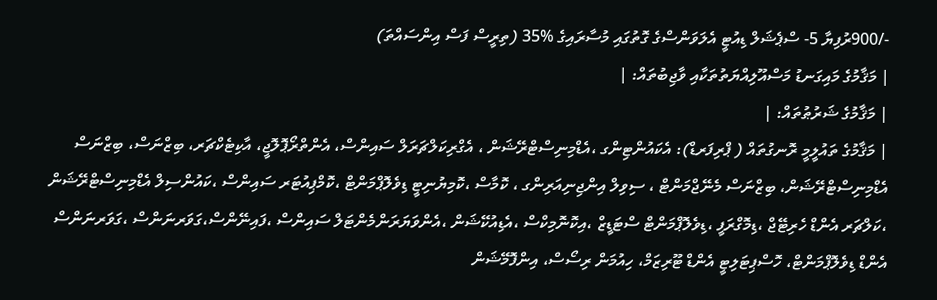-/900ރުފިޔާ 5- ސްޕެޝަލް ޑިއުޓީ އެލަވަންސްގެ ގޮތުގައި މުސާރައިގެ %35 (ތިރީސް ފަސް އިންސައްތަ)
| މަޤާމުގެ މައިގަނޑު މަސްއޫލިއްޔަތުތަކާއި ވާޖިބުތައް: |
| މަޤާމުގެ ޝަރުޠުތައް: |
| މަޤާމުގެ ތައުލީމީ ރޮނގުތައް ( ޕްރިފަރޑް): އެކައުންޓިންގ ،އެޑްމިނިސްޓްރޭޝަން ، އެގްރިކަލްޗަރަލް ސައިންސް، އެންތްރޯޕޮލޮޖީ، އާކިޓެކްޗަރ، ބިޒްނަސް، ބިޒްނަސް އެޑްމިނިސްޓްރޭޝަން، ބިޒްނަސް މެނޭޖްމަންޓް ، ސިވިލް އިންޖިނިއަރިންގ ، ކޮމާސް ،ކޮމިޔުނިޓީ ޑިވެލޮޕްމަންޓް ،ކޮމްޕިއުޓަރ ސައިންސް ،ކައުންސިލް އެޑްމިނިސްޓްރޭޝަން ،ކަލްޗަރ އެންޑް ހެރިޓޭޖް ،ޑިމޮގްރަފީ ،ޑިވެލޮޕްމަންޓް ސްޓަޑީޒް ،އިކޮނޮމިކްސް ،އެޑިއުކޭޝަން ،އެންވަޔަރަންމެންޓަލް ސައިންސް ،ފައިނޭންސް،ގަވަރނަންސް ،ގަވަރނަންސް އެންޑް ޑިވެލޮޕްމަންޓް، ހޮސްޕިޓަލިޓީ އެންޑް ޓޫރިޒަމް، ހިއުމަން ރިސޯސް، އިންފޮމޭޝަން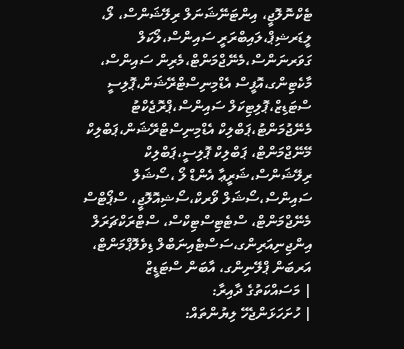ޓެކްނޮލޮޖީ، އިންޓަނޭޝަނަލް ރިލޭޝަންސް، ލޯ، ލީޑަރޝިޕް،ލައިބްރަރީ ސައިންސް،ލޯކަލް ގަވަރނަންސް،މެނޭޖްމަންޓް،މެރިން ސައިންސް، މާކެޓިންގ،އޮފީސް އެޑްމިނިސްޓްރޭޝަން،ޕޮލިސީ ސްޓަޑިޒް،ޕޮލިޓިކަލް ސައިންސް،ޕްރޮޖެކްޓު މެނޭޖުމަންޓު،ޕަބްލިކް އެޑްމިނިސްޓްރޭޝަން،ޕަބްލިކް މޭނޭޖްމަންޓް، ޕަބްލިކް ޕޮލިސީ،ޕަބްލިކް ރިލޭޝަންސް،ޝަރީޢާ އެންޑް ލޯ ،ސޯޝަލް ސައިންސް،ސޯޝަލް ވޯރކް،ސޯޝިއޮލޮޖީ، ސްޕޯޓްސް މެނޭޖްމަންޓް، ސްޓެޓިސްޓިކްސް، ސްޓްރަކްޗަރަލް އިންޖިނިއަރިންގ،ސަސްޓެއިނަބްލް ޑިވެލޮޕްމަންޓް، އަރބަން ޕްލޭނިންގ، އާބަން ސްޓަޑީޒް
| މަސައްކަތުގެ ދާއިރާ:
| ހުށަހަޅަންޖެހޭ ލިޔުންތައް: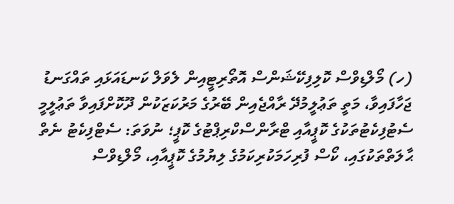(ހ) މޯލްޑިވްސް ކޮލިފިކޭޝަންސް އޮތޯރިޓީއިން ލެވަލް ކަނޑައަޅައި ތައްގަނޑު ޖަހާފައިވާ، މަތީ ތަޢުލީމުދޭ ރާއްޖެއިން ބޭރުގެ މަރުކަޒަކުން ދޫކޮށްފައިވާ ތަޢުލީމީ ސެޓުފިކެޓުތަކުގެ ކޮޕީއާއި ޓްރާންސްކްރިޕްޓުގެ ކޮޕީ؛ ނުވަތަ: ސެޓްފިކެޓު ނެތް ޙާލަތްތަކުގައި، ކޯސް ފުރިހަމަކުރިކަމުގެ ލިޔުމުގެ ކޮޕީއާއި، މޯލްޑިވްސް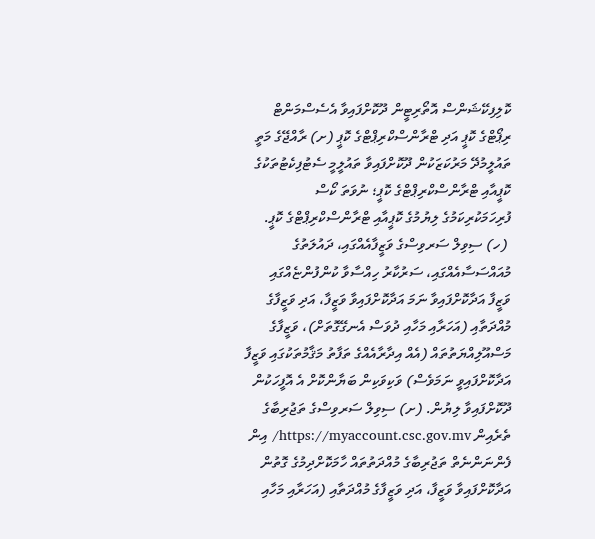ކޮލިފިކޭޝަންސް އޮތޯރިޓީން ދޫކޮށްފައިވާ އެސެސްމަންޓް ރިޕޯޓްގެ ކޮޕީ އަދި ޓްރާންސްކްރިޕްޓްގެ ކޮޕީ (ށ) ރާއްޖޭގެ މަތީ ތައުލީމުދޭ މަރުކަޒަކުން ދޫކޮށްފައިވާ ތައުލީމީ ސެޓުފިކެޓުތަކުގެ ކޮޕީއާއި ޓްރާންސްކްރިޕްޓްގެ ކޮޕީ؛ ނުވަތަ ކޯސް ފުރިހަމަކުރިކަމުގެ ލިޔުމުގެ ކޮޕީއާއި ޓްރާންސްކްރިޕްޓްގެ ކޮޕީ.
 (ހ) ސިވިލް ސަރވިސްގެ ވަޒީފާއެއްގައި، ދައުލަތުގެ މުއައްސަސާއެއްގައި، ސަރުކާރު ހިއްސާވާ ކުންފުންޏެއްގައި ވަޒީފާ އަދާކޮށްފައިވާ ނަމަ އަދާކޮށްފައިވާ ވަޒީފާ، އަދި ވަޒީފާގެ މުއްދަތާއި (އަހަރާއި މަހާއި ދުވަސް އެނގޭގޮތަށް)، ވަޒީފާގެ މަސްއޫލިއްޔަތުތައް (އެއް އިދާރާއެއްގެ ތަފާތު މަޤާމުތަކުގައި ވަޒީފާ އަދާކޮށްފައިވީ ނަމަވެސް) ވަކިވަކިން ބަޔާންކޮށް އެ އޮފީހަކުން ދޫކޮށްފައިވާ ލިޔުން. (ށ) ސިވިލް ސަރވިސްގެ ތަޖުރިބާގެ ތެރެއިން https://myaccount.csc.gov.mv/ އިން ފެންނަންނެތް ތަޖުރިބާގެ މުއްދަތުތައް ހާމަކޮށްދިމުގެ ގޮތުން އަދާކޮށްފައިވާ ވަޒީފާ، އަދި ވަޒީފާގެ މުއްދަތާއި (އަހަރާއި މަހާއި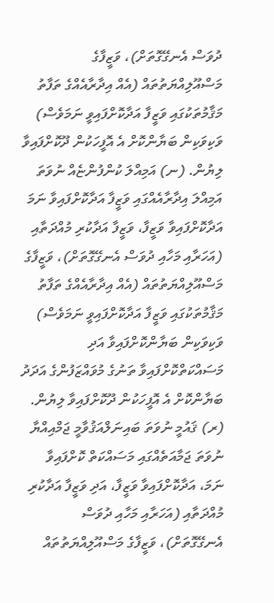ދުވަސް އެނގޭގޮތަށް)، ވަޒީފާގެ މަސްއޫލިއްޔަތުތައް (އެއް އިދާރާއެއްގެ ތަފާތު މަޤާމުތަކުގައި ވަޒީފާ އަދާކޮށްފައިވީ ނަމަވެސް) ވަކިވަކިން ބަޔާންކޮށް އެ އޮފީހަކުން ދޫކޮށްފައިވާ ލިޔުން. (ނ) އަމިއްލަ ކުންފުންޏެއް ނުވަތަ އަމިއްލަ އިދާރާއެއްގައި ވަޒީފާ އަދާކޮށްފައިވާ ނަމަ އަދާކޮށްފައިވާ ވަޒީފާ، ވަޒީފާ އަދާކުރި މުއްދަތާއި (އަހަރާއި މަހާއި ދުވަސް އެނގޭގޮތަށް)، ވަޒީފާގެ މަސްއޫލިއްޔަތުތައް (އެއް އިދާރާއެއްގެ ތަފާތު މަޤާމުތަކުގައި ވަޒީފާ އަދާކޮށްފައިވީ ނަމަވެސް) ވަކިވަކިން ބަޔާންކޮށްފައިވާ އަދި މަސައްކަތްކޮށްފައިވާ ތަނުގެ މުވައްޒަފުންގެ އަދަދު ބަޔާންކޮށް އެ އޮފީހަކުން ދޫކޮށްފައިވާ ލިޔުން. (ރ) ޤައުމީ ނުވަތަ ބައިނަލްއަޤުވާމީ ޖަމްއިއްޔާ ނުވަތަ ޖަމާއަތެއްގައި މަސައްކަތް ކޮށްފައިވާ ނަމަ، އަދާކޮށްފައިވާ ވަޒީފާ، އަދި ވަޒީފާ އަދާކުރި މުއްދަތާއި (އަހަރާއި މަހާއި ދުވަސް އެނގޭގޮތަށް)، ވަޒީފާގެ މަސްއޫލިއްޔަތުތައް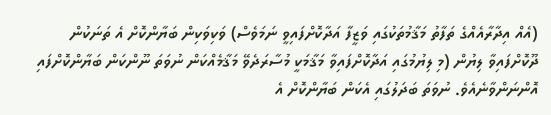(އެއް އިދާރާއެއްގެ ތަފާތު މަޤާމުތަކުގައި ވަޒީފާ އަދާކޮށްފައިވީ ނަމަވެސް) ވަކިވަކިން ބަޔާންކޮށް އެ ތަނަކުން ދޫކޮށްފައިވާ ލިޔުން (މި ލިޔުމުގައި އަދާކޮށްފައިވާ މަޤާމަކީ މުސާރަދެވޭ މަޤާމެއްކަން ނުވަތަ ނޫންކަން ބަޔާންކޮށްފައި އޮންނަންވާނެއެވެ. ނުވަތަ ބަދަލުގައި އެކަން ބަޔާންކޮށް އެ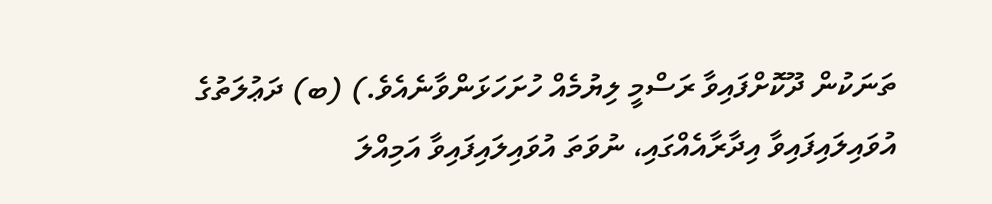ތަނަކުން ދޫކޮށްފައިވާ ރަސްމީ ލިޔުމެއް ހުށަހަޅަންވާނެއެވެ.) (ބ) ދަޢުލަތުގެ އުވައިލައިފައިވާ އިދާރާއެއްގައި، ނުވަތަ އުވައިލައިފައިވާ އަމިއްލަ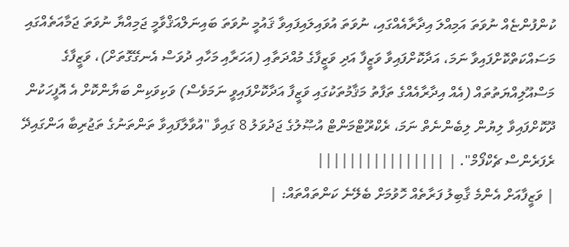ކުންފުންޏެއް ނުވަތަ އަމިއްލަ އިދާރާއެއްގައި، ނުވަތަ އުވައިލައިފައިވާ ޤައުމީ ނުވަތަ ބައިނަލްއަޤްވާމީ ޖަމިއްޔާ ނުވަތަ ޖަމާއަތެއްގައި މަސައްކަތްކޮށްފައިވާ ނަމަ، އަދާކޮށްފައިވާ ވަޒީފާ އަދި ވަޒީފާގެ މުއްދަތާއި (އަހަރާއި މަހާއި ދުވަސް އެނގޭގޮތަށް)، ވަޒީފާގެ މަސްއޫލިއްޔަތުތައް (އެއް އިދާރާއެއްގެ ތަފާތު މަޤާމުތަކުގައި ވަޒީފާ އަދާކޮށްފައިވީ ނަމަވެސް) ވަކިވަކިން ބަޔާންކޮށް އެ އޮފީހަކުން ދޫކޮށްފައިވާ ލިޔުން ލިބެންނެތް ނަމަ، ރެކްރޫޓްމަންޓް އުޞޫލުގެ ޖަދުވަލު 8 ގައިވާ "އުވާލާފައިވާ ތަންތަނުގެ ތަޖުރިބާ އަންގައިދޭ ރެފަރެންސް ޗެކްފޯމް". | ||||||||||||||||
| ވަޒީފާއަށް އެންމެ ޤާބިލު ފަރާތެއް ހޮވުމަށް ބެލޭނެ ކަންތައްތައް: |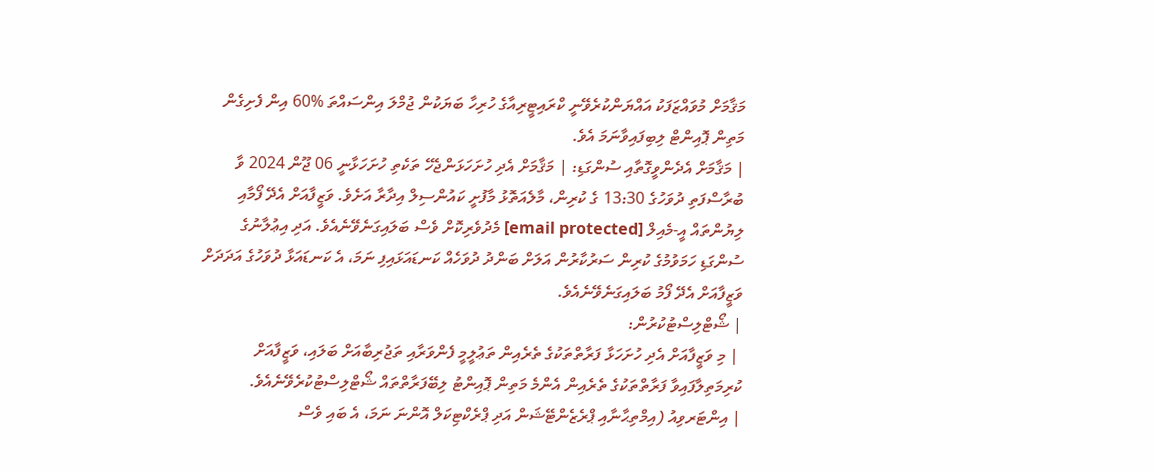މަޤާމަށް މުވައްޒަފަކު އައްޔަންކުރެވޭނީ ކްރައިޓީރިއާގެ ހުރިހާ ބަޔަކުން ޖުމްލަ އިންސައްތަ %60 އިން ފެށިގެން މަތިން ޕޮއިންޓް ލިބިފައިވާނަމަ އެވެ.
| މަޤާމަށް އެދެންވީގޮތާއި ސުންގަޑި: | މަޤާމަށް އެދި ހުށަހަޅަންޖެހޭ ތަކެތި ހުށަހަޅާނީ 06 ޖޫން 2024 ވާ ބުރާސްފަތި ދުވަހުގެ 13:30 ގެ ކުރިން، މާލެއަތޮޅު މާފުށީ ކައުންސިލް އިދާރާ އަށެވެ. ވަޒީފާއަށް އެދޭ ފޯމާއި ލިޔުންތައް އީ-މެއިލް [email protected] މެދުވެރިކޮށް ވެސް ބަލައިގަނެވޭނެއެވެ. އަދި އިޢުލާނުގެ ސުންގަޑި ހަމަވުމުގެ ކުރިން ސަރުކާރުން އަލަށް ބަންދު ދުވަހެއް ކަނޑައަޅައިފި ނަމަ، އެ ކަނޑައަޅާ ދުވަހުގެ އަދަދަށް ވަޒީފާއަށް އެދޭ ފޯމު ބަލައިގަނެވޭނެއެވެ.
| ޝޯޓްލިސްޓުކުރުން:
 | މި ވަޒީފާއަށް އެދި ހުށަހަޅާ ފަރާތްތަކުގެ ތެރެއިން ތަޢުލީމީ ފެންވަރާއި ތަޖުރިބާއަށް ބަލައި، ވަޒީފާއަށް ކުރިމަތިލާފައިވާ ފަރާތްތަކުގެ ތެރެއިން އެންމެ މަތިން ޕޮއިންޓު ލިބޭފަރާތްތައް ޝޯޓްލިސްޓުކުރެވޭނެއެވެ.
| އިންޓަރވިއު (އިމްތިޙާނާއި ޕްރެޒެންޓޭޝަން އަދި ޕްރެކްޓިކަލް އޮންނަ ނަމަ، އެ ބައި ވެސް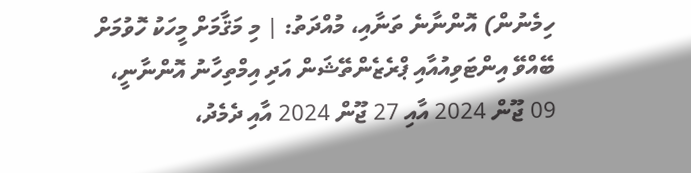ހިމެނުން) އޮންނާނެ ތަނާއި، މުއްދަތު: | މި މަޤާމަށް މީހަކު ހޮވުމަށް ބޭއްވޭ އިންޓަވިއުއާއި ޕްރެޒެންތޭޝަން އަދި އިމްތިހާނު އޮންނާނީ، 09 ޖޫން 2024 އާއި 27 ޖޫން 2024 އާއި ދެމެދު،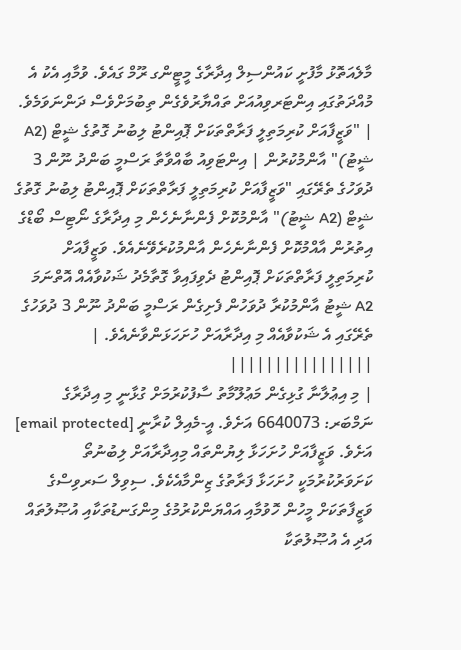މާލެއަތޮޅު މާފުށީ ކައުންސިލް އިދާރާގެ މީޓީންގ ރޫމް ގައެވެ. ވުމާއި އެކު އެ މުއްދަތުގައި އިންޓަރވިއުއަށް ތައްޔާރުވެގެން ތިބުމަށްވެސް ދަންނަވަމެވެ.
| "ވަޒީފާއަށް ކުރިމަތިލީ ފަރާތްތަކަށް ޕޮއިންޓު ލިބުނު ގޮތުގެ ޝީޓް (A2 ޝީޓު)" އާންމުކުރުން | އިންޓަވިއު ބާއްވާތާ ރަސްމީ ބަންދު ނޫން 3 ދުވަހުގެ ތެރޭގައި "ވަޒީފާއަށް ކުރިމަތިލީ ފަރާތްތަކަށް ޕޮއިންޓު ލިބުނު ގޮތުގެ ޝީޓް (A2 ޝީޓު)" އާންމުކޮށް ފެންނާނެހެން މި އިދާރާގެ ނޯޓިސް ބޯޑްގެ އިތުރުން އާއްމުކޮށް ފެންނާނެހެން އާންމުކުރެވޭނެއެވެ. ވަޒީފާއަށް ކުރިމަތިލީ ފަރާތްތަކަށް ޕޮއިންޓު ދެވިފައިވާ ގޮތާމެދު ޝަކުވާއެއް އޮތްނަމަ A2 ޝީޓު އާންމުކުރާ ދުވަހުން ފެށިގެން ރަސްމީ ބަންދު ނޫން 3 ދުވަހުގެ ތެރޭގައި އެ ޝަކުވާއެއް މި އިދާރާއަށް ހުށަހަޅަންވާނެއެވެ. | ||||||||||||||||
| މި އިޢުލާނާ ގުޅިގެން މަޢުލޫމާތު ސާފުކުރުމަށް ގުޅާނީ މި އިދާރާގެ ނަމްބަރ: 6640073 އަށެވެ. އީ-މެއިލް ކުރާނީ [email protected] އަށެވެ. ވަޒީފާއަށް ހުށަހަޅާ ލިޔުންތައް މިއިދާރާއަށް ލިބުނުތޯ ކަށަވަރުކުރުމަކީ ހުށަހަޅާ ފަރާތުގެ ޒިންމާއެކެވެ. ސިވިލް ސަރވިސްގެ ވަޒީފާތަކަށް މީހުން ހޮވުމާއި އައްޔަންކުރުމުގެ މިންގަނޑުތަކާއި އުޞޫލުތައް އަދި އެ އުޞޫލުތަކާ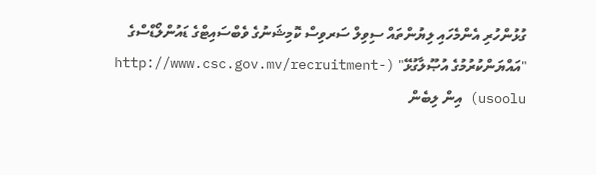ގުޅުންހުރި އެންމެހައި ލިޔުންތައް ސިވިލް ސަރވިސް ކޮމިޝަނުގެ ވެބްސައިޓްގެ ޑައުންލޯޑްސްގެ "އައްޔަންކުރުމުގެ އުޞޫލާގުޅޭ" (http://www.csc.gov.mv/recruitment-usoolu) އިން ލިބެން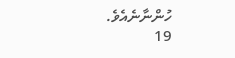ހުންނާނެއެވެ.
19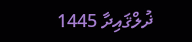ޛުލްޤައިދާ 1445